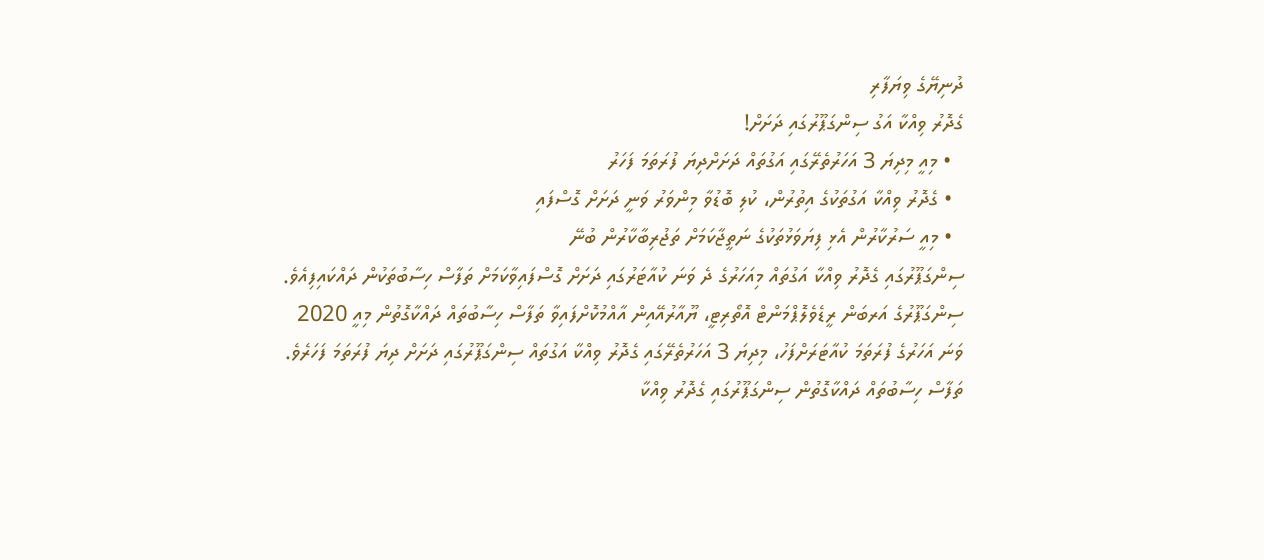ދުނިޔޭގެ ވިޔަފާރި
ގެދޮރު ވިއްކާ އަގު ސިންގަޕޫރުގައި ދަށަށް!
  • މިއީ މިދިޔަ 3 އަހަރުތެރޭގައި އަގުތައް ދަށަށްދިޔަ ފުރަތަމަ ފަހަރު
  • ގެދޮރު ވިއްކާ އަގުތަކުގެ އިތުރުން، ކުލި ބޮޑުވާ މިންވަރު ވަނީ ދަށަށް ގޮސްފައި
  • މިއީ ސަރުކާރުން އެޅި ފިޔަވަޅުތަކުގެ ނަތީޖާކަމަށް ތަޖުރިބާކާރުން ބުނޭ
ސިންގަޕޫރުގައި ގެދޮރު ވިއްކާ އަގުތައް މިއަހަރުގެ ދެ ވަނަ ކުއާޓަރުގައި ދަށަށް ގޮސްފައިވާކަމަށް ތަފާސް ހިސާބުތަކުން ދައްކައިފިއެވެ.
ސިންގަޕޫރުގެ އަރބަން ރީޑެވެލޮޕްމަންޓް އޮތޯރިޓީ، ޔޫއާރުއޭއިން އާއްމުކޮށްފައިވާ ތަފާސް ހިސާބުތައް ދައްކާގޮތުން މިއީ 2020 ވަނަ އަހަރުގެ ފުރަތަމަ ކުއާޓަރަށްފަހު، މިދިޔަ 3 އަހަރުތެރޭގައި ގެދޮރު ވިއްކާ އަގުތައް ސިންގަޕޫރުގައި ދަށަށް ދިޔަ ފުރަތަމަ ފަހަރެވެ.
ތަފާސް ހިސާބުތައް ދައްކާގޮތުން ސިންގަޕޫރުގައި ގެދޮރު ވިއްކާ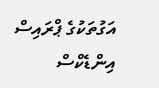އަގުތަކުގެ ޕްރައިސް އިންޑެކްސް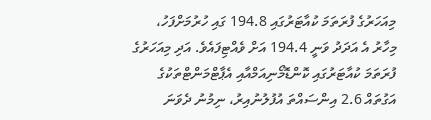މިއަހަރުގެ ފުރަތަމަ ކުއާޓަރުގައި 194.8 ގައި ހުރުމަށްފަހު، މިހާރު އެ އަދަދު ވަނީ 194.4 އަށް ވެއްޓިފައެވެ. އަދި މިއަހަރުގެ ފުރަތަމަ ކުއާޓަރުގައި ކޮންޑޮމޯނިއަމްއާއި އެޕާޓްމަންޓްތަކުގެ އަގުތައް 2.6 އިންސައްތަ އުފުލުނުއިރު، ނިމުނު ދެވަނަ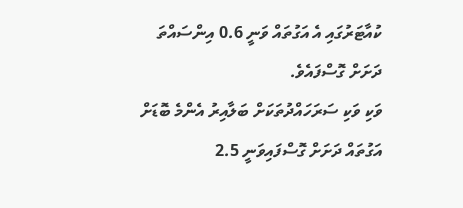ކުއާޓަރުގައި އެ އަގުތައް ވަނީ 0.6 އިންސައްތަ ދަށަށް ގޮސްފައެވެ.
ވަކި ވަކި ސަރަހައްދުތަކަށް ބަލާއިރު އެންމެ ބޮޑަށް އަގުތައް ދަށަށް ގޮސްފައިވަނީ 2.5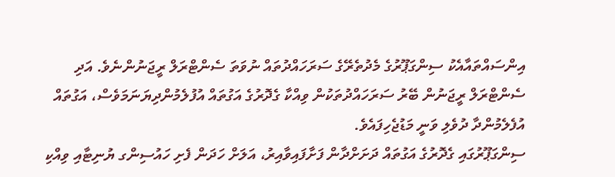އިންސައްތައާއެކު ސިންގަޕޫރުގެ މެދުތެރޭގެ ސަރަހައްދުތައް ނުވަތަ ސެންޓްރަލް ރީޖަނުންނެވެ. އަދި ސެންޓްރަލް ރީޖަނުން ބޭރު ސަރަހައްދުތަކުން ވިއްކާ ގެދޮރުގެ އަގުތައް އުފުލެމުންދިޔަނަމަވެސް، އަގުތައް އުފެލެމުންދާ ދުވެލި ވަނީ މަޑުޖެހިފައެވެ.
ސިންގަޕޫރުގައި ގެދޮރުގެ އަގުތައް ދަށަށްދާން ފަށާފައިވާއިރު، އަލަށް ހަދަން ފެށި ހައުސިންގ ޔުނިޓާއި ވިއްކި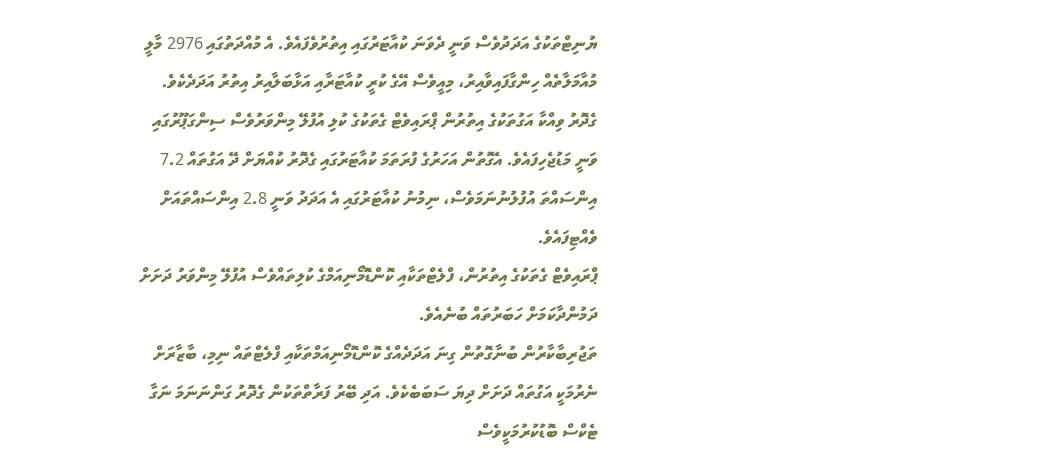ޔުނިޓްތަކުގެ އަދަދުވެސް ވަނީ ދެވަނަ ކުއާޓަރުގައި އިތުރުވެފައެވެ. އެ މުއްދަތުގައި 2976 މާލީ މުއާމަލާތެއް ހިންގާފައިވާއިރު، މިއީވެސް އޭގެ ކުރީ ކުއާޓަރާއި އަޅާބަލާއިރު އިތުރު އަދަދެކެވެ.
ގެދޮރު ވިއްކާ އަގުތަކުގެ އިތުރުން ޕްރައިވެޓް ގެތަކުގެ ކުލި އުފުލޭ މިންވަރުވެސް ސިންގަޕޫރުގައި ވަނީ މަޑުޖެހިފައެވެ. އެގޮތުން އަހަރުގެ ފުރަތަމަ ކުއާޓަރުގައި ގެދޮރު ކުއްޔަށް ދޭ އަގުތައް 7.2 އިންސައްތަ އުފުލުނުނަމަވެސް، ނިމުނު ކުއާޓަރުގައި އެ އަދަދު ވަނީ 2.8 އިންސައްތައަށް ވެއްޓިފައެވެ.
ޕްރައިވެޓް ގެތަކުގެ އިތުރުން، ފްލެޓްތަކާއި ކޮންޑޮމޯނިއަމްގެ ކުލިތައްވެސް އުފުލޭ މިންވަރު ދަށަށް ދަމުންދާކަމަށް ހަބަރުތައް ބުނެއެވެ.
ތަޖުރިބާކާރުން ބުނާގޮތުން ގިނަ އަދަދެއްގެ ކޮންޑޮމޯނިއަމްތަކާއި ފްލެޓްތައް ނިމި، ބާޒާރަށް ނެރުމަކީ އަގުތައް ދަށަށް ދިޔަ ސަބަބެކެވެ. އަދި ބޭރު ފަރާތްތަކުން ގެދޮރު ގަންނަނަމަ ނަގާ ޓެކްސް ބޮޑުކުރުމަކީވެސް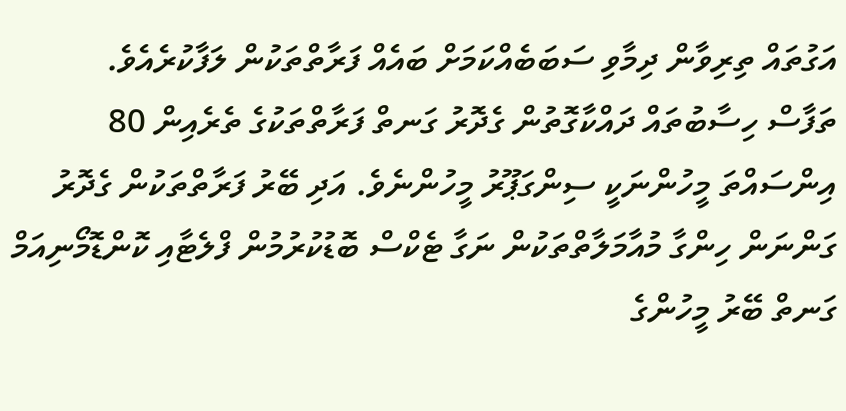އަގުތައް ތިރިވާން ދިމާވި ސަބަބެއްކަމަށް ބައެއް ފަރާތްތަކުން ލަފާކުރެއެވެ.
ތަފާސް ހިސާބުތައް ދައްކާގޮތުން ގެދޮރު ގަނތް ފަރާތްތަކުގެ ތެރެއިން 80 އިންސައްތަ މީހުންނަކީ ސިންގަޕޫރު މީހުންނެވެ. އަދި ބޭރު ފަރާތްތަކުން ގެދޮރު ގަންނަން ހިންގާ މުއާމަލާތްތަކުން ނަގާ ޓެކްސް ބޮޑުކުރުމުން ފްލެޓާއި ކޮންޑޮމޯނިއަމް ގަނތް ބޭރު މީހުންގެ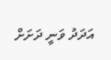އަދަދު ވަނީ ދަށަށް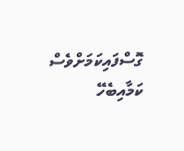ގޮސްފައިކަމަށްވެސް ކަމާއިބެހޭ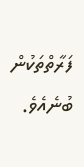ފަރާތްތަކުން ބުނެއެވެ.